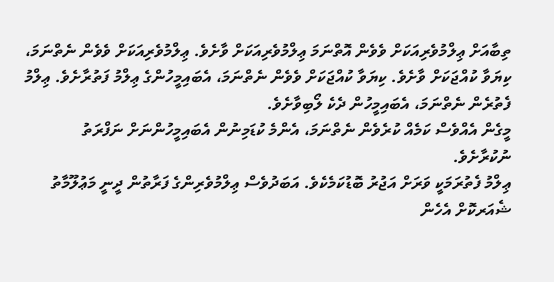ތިބާއަށް ޢިލްމުވެރިއަކަށް ވެވެން އޮތްނަމަ ޢިލްމުވެރިއަކަށް ވާށެވެ. ޢިލްމުވެރިއަކަށް ވެވެން ނެތްނަމަ، ކިޔަވާ ކުއްޖަކަށް ވާށެވެ. ކިޔަވާ ކުއްޖަކަށް ވެވެން ނެތްނަމަ، އެބައިމީހުންގެ ޢިލްމު ފަތުރާށެވެ. ޢިލްމު ފެތުރެން ނެތްނަމަ، އެބައިމީހުން ދެކެ ލޯބިވާށެވެ.
މީގެން އެއްވެސް ކަމެއް ކުރެވެން ނެތްނަމަ، އެންމެ ކުޑަމިނުން އެބައިމީހުންނަށް ނަފްރަތު ނުކުރާށެވެ.
ޢިލްމު ފެތުރަމަކީ ވަރަށް އަޖުރު ބޮޑުކަމެކެވެ. އަބަދުވެސް ޢިލްމުވެރިންގެ ފަރާތުން ދީނީ މަޢުލޫމާތު ޝެއަރކޮށް އެހެން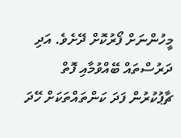މީހުންނަށް ފޯރުކޮށް ދޭށެވެ. އަދި ދަރުސްތައް ބޭއްވުމާއި ފޮތް ޗާޕުކުރުން ފަދަ ކަންތައްތަކަށް ހޭދަ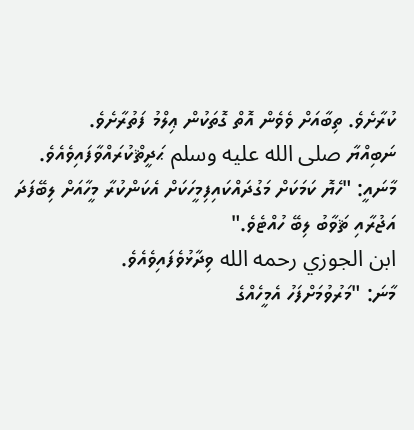ކުރާށެވެ. ތިބާއަށް ވެވެން އޮތް ގޮތަކުން ޢިލްމު ފަތުރާށެވެ.
ނަބިއްޔާ صلى الله عليه وسلم ޙަދީޘްކުރައްވާފައިވެއެވެ.
މާނައީ: "ހެޔޮ ކަމަކަށް މަގުދައްކައިފިމީހަކަށް އެކަންކުރާ މީހާއަށް ލިބޭފަދަ އަޖުރާއި ޘަވާބު ލިބޭ ހުއްޓެވެ."
ابن الجوزي رحمه الله ވިދާޅުވެފައިވެއެވެ.
މާނަ: "މަރުވުމަށްފަހު އެމީހެއްގެ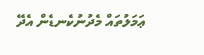ޢަމަލުތައް މެދުނުކެނޑެން އެދޭ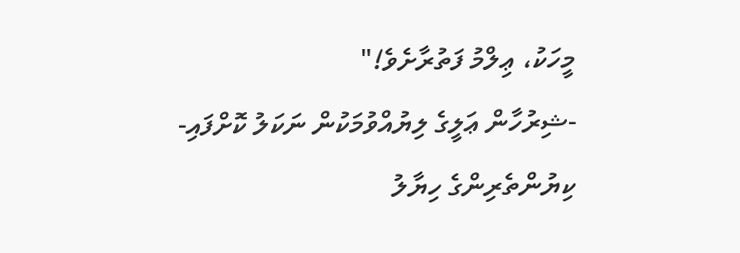މީހަކު، ޢިލްމު ފަތުރާށެވެ!"
-ޝިރުހާން ޢަލީގެ ލިޔުއްވުމަކުން ނަކަލު ކޮށްފައި-
ކިޔުންތެރިންގެ ހިޔާލު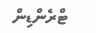ޓްރެންޑިން